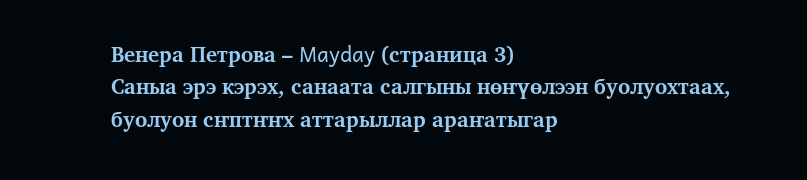Венера Петрова – Mayday (страница 3)
Саныа эрэ кэрэх, санаата салгыны нөҥүөлээн буолуохтаах, буолуон сҥптҥҥх аттарыллар араҥатыгар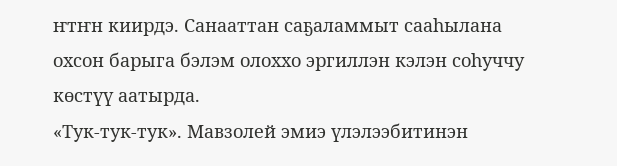ҥтҥн киирдэ. Санааттан саҕаламмыт сааһылана охсон барыга бэлэм олоххо эргиллэн кэлэн соһуччу көстүү аатырда.
«Тук-тук-тук». Мавзолей эмиэ үлэлээбитинэн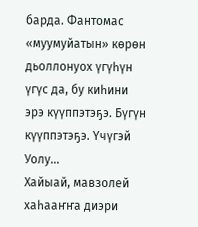барда. Фантомас «муумуйатын» көрөн дьоллонуох үгүһүн үгүс да, бу киһини эрэ күүппэтэҕэ. Бүгүн күүппэтэҕэ. Үчүгэй Уолу…
Хайыай, мавзолей хаһааҥҥа диэри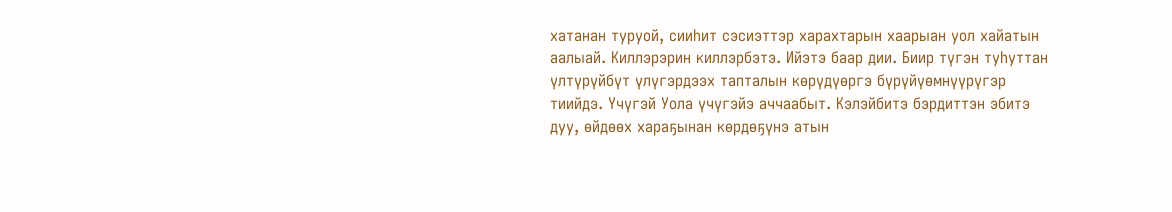хатанан туруой, сииһит сэсиэттэр харахтарын хаарыан уол хайатын аалыай. Киллэрэрин киллэрбэтэ. Ийэтэ баар дии. Биир түгэн туһуттан үлтүрүйбүт үлүгэрдээх тапталын көрүдүөргэ бүрүйүөмнүүрүгэр тиийдэ. Үчүгэй Уола үчүгэйэ аччаабыт. Кэлэйбитэ бэрдиттэн эбитэ дуу, өйдөөх хараҕынан көрдөҕүнэ атын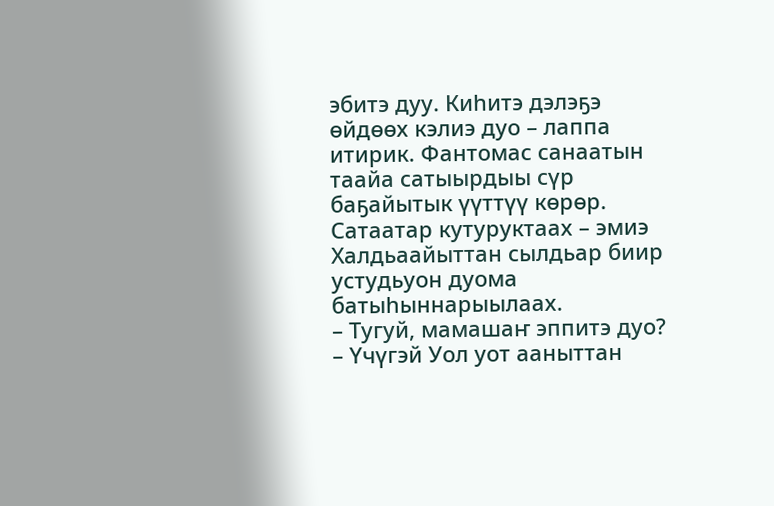эбитэ дуу. Киһитэ дэлэҕэ өйдөөх кэлиэ дуо – лаппа итирик. Фантомас санаатын таайа сатыырдыы сүр баҕайытык үүттүү көрөр. Сатаатар кутуруктаах – эмиэ Халдьаайыттан сылдьар биир устудьуон дуома батыһыннарыылаах.
– Тугуй, мамашаҥ эппитэ дуо? – Үчүгэй Уол уот ааныттан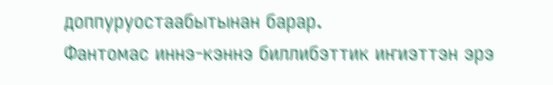доппуруостаабытынан барар.
Фантомас иннэ-кэннэ биллибэттик иҥиэттэн эрэ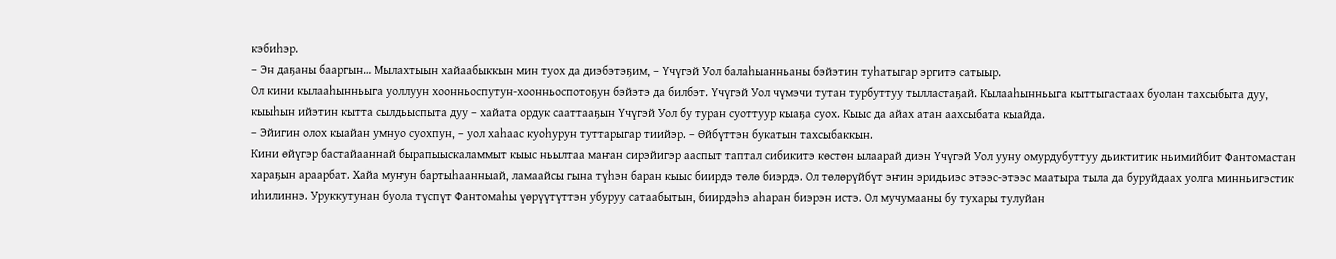кэбиһэр.
– Эн даҕаны бааргын… Мылахтыын хайаабыккын мин туох да диэбэтэҕим, – Үчүгэй Уол балаһыанньаны бэйэтин туһатыгар эргитэ сатыыр.
Ол кини кылааһынньыга уоллуун хоонньоспутун-хоонньоспотоҕун бэйэтэ да билбэт. Үчүгэй Уол чүмэчи тутан турбуттуу тылластаҕай. Кылааһынньыга кыттыгастаах буолан тахсыбыта дуу, кыыһын ийэтин кытта сылдьыспыта дуу – хайата ордук сааттааҕын Үчүгэй Уол бу туран суоттуур кыаҕа суох. Кыыс да айах атан аахсыбата кыайда.
– Эйигин олох кыайан умнуо суохпун, – уол хаһаас куоһурун туттарыгар тиийэр. – Өйбүттэн букатын тахсыбаккын.
Кини өйүгэр бастайааннай бырапыыскаламмыт кыыс ньылтаа маҥан сирэйигэр ааспыт таптал сибикитэ көстөн ылаарай диэн Үчүгэй Уол ууну омурдубуттуу дьиктитик ньимийбит Фантомастан хараҕын араарбат. Хайа муҥун бартыһаанныай, ламаайсы гына түһэн баран кыыс биирдэ төлө биэрдэ. Ол төлөрүйбүт эҥин эридьиэс этээс-этээс маатыра тыла да буруйдаах уолга минньигэстик иһилиннэ. Уруккутунан буола түспүт Фантомаһы үөрүүтүттэн убуруу сатаабытын, биирдэһэ аһаран биэрэн истэ. Ол мучумааны бу тухары тулуйан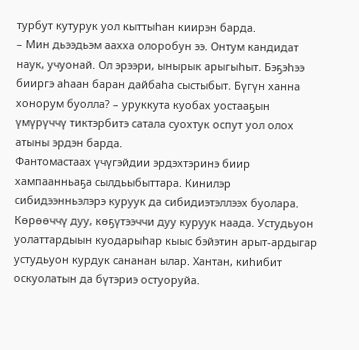турбут кутурук уол кыттыһан киирэн барда.
– Мин дьээдьэм аахха олоробун ээ. Онтум кандидат наук, учуонай. Ол эрээри, ынырык арыгыһыт. Бэҕэһээ бииргэ аһаан баран дайбаһа сыстыбыт. Бүгүн ханна хонорум буолла? – уруккута куобах уостааҕын үмүрүччү тиктэрбитэ сатала суохтук оспут уол олох атыны эрдэн барда.
Фантомастаах үчүгэйдии эрдэхтэринэ биир хампаанньаҕа сылдьыбыттара. Кинилэр сибидээнньэлэрэ куруук да сибидиэтэллээх буолара. Көрөөччү дуу, көҕүтээччи дуу куруук наада. Устудьуон уолаттардыын куодарыһар кыыс бэйэтин арыт-ардыгар устудьуон курдук сананан ылар. Хантан, киһибит оскуолатын да бүтэриэ остуоруйа.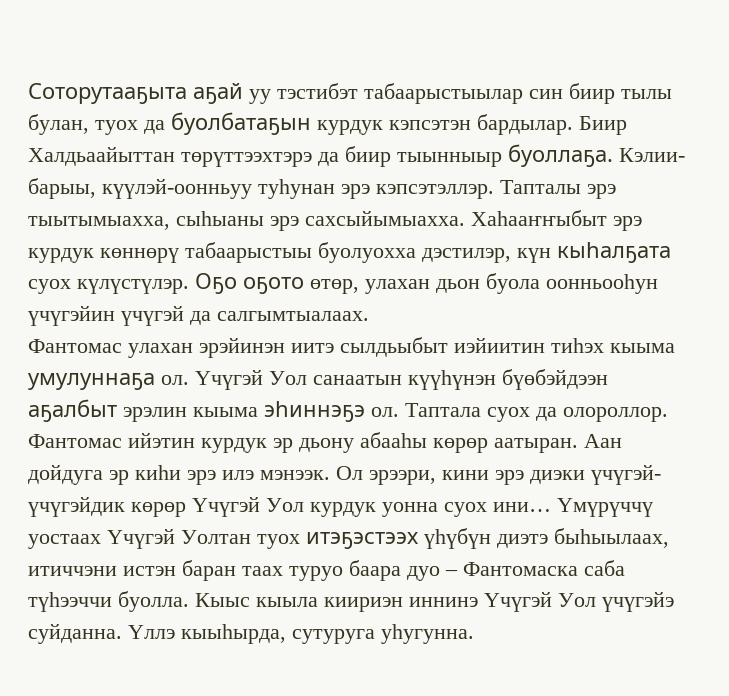Соторутааҕыта аҕай уу тэстибэт табаарыстыылар син биир тылы булан, туох да буолбатаҕын курдук кэпсэтэн бардылар. Биир Халдьаайыттан төрүттээхтэрэ да биир тыынныыр буоллаҕа. Кэлии-барыы, күүлэй-оонньуу туһунан эрэ кэпсэтэллэр. Тапталы эрэ тыытымыахха, сыһыаны эрэ сахсыйымыахха. Хаһааҥҥыбыт эрэ курдук көннөрү табаарыстыы буолуохха дэстилэр, күн кыһалҕата суох күлүстүлэр. Оҕо оҕото өтөр, улахан дьон буола оонньооһун үчүгэйин үчүгэй да салгымтыалаах.
Фантомас улахан эрэйинэн иитэ сылдьыбыт иэйиитин тиһэх кыыма умулуннаҕа ол. Үчүгэй Уол санаатын күүһүнэн бүөбэйдээн аҕалбыт эрэлин кыыма эһиннэҕэ ол. Таптала суох да олороллор. Фантомас ийэтин курдук эр дьону абааһы көрөр аатыран. Аан дойдуга эр киһи эрэ илэ мэнээк. Ол эрээри, кини эрэ диэки үчүгэй-үчүгэйдик көрөр Үчүгэй Уол курдук уонна суох ини… Үмүрүччү уостаах Үчүгэй Уолтан туох итэҕэстээх үһүбүн диэтэ быһыылаах, итиччэни истэн баран таах туруо баара дуо – Фантомаска саба түһээччи буолла. Кыыс кыыла киириэн иннинэ Үчүгэй Уол үчүгэйэ суйданна. Үллэ кыыһырда, сутуруга уһугунна.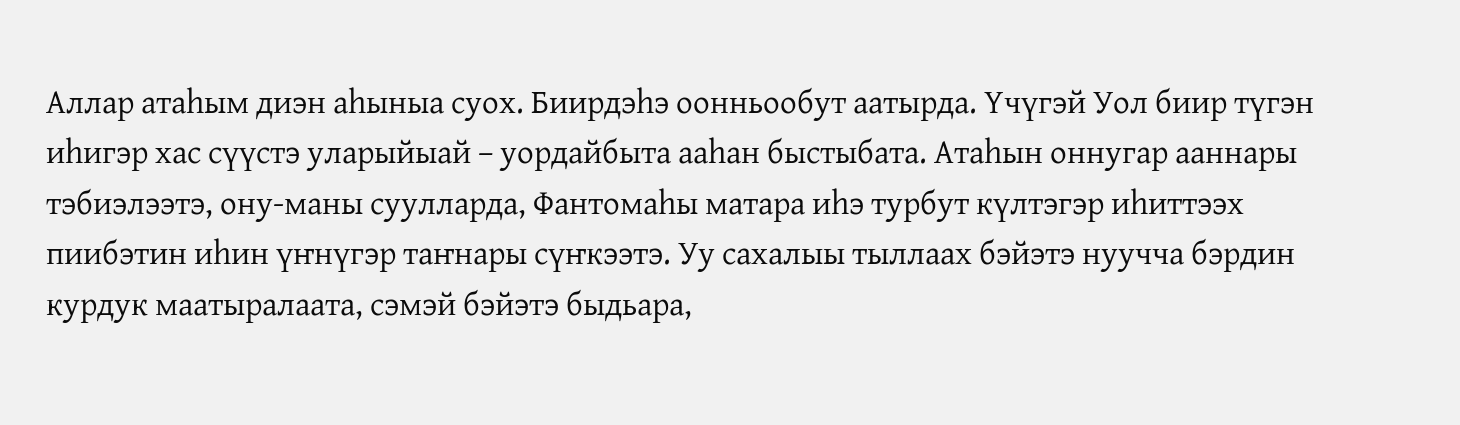Аллар атаһым диэн аһыныа суох. Биирдэһэ оонньообут аатырда. Үчүгэй Уол биир түгэн иһигэр хас сүүстэ уларыйыай – уордайбыта ааһан быстыбата. Атаһын оннугар ааннары тэбиэлээтэ, ону-маны суулларда, Фантомаһы матара иһэ турбут күлтэгэр иһиттээх пиибэтин иһин үҥнүгэр таҥнары сүҥкээтэ. Уу сахалыы тыллаах бэйэтэ нуучча бэрдин курдук маатыралаата, сэмэй бэйэтэ быдьара,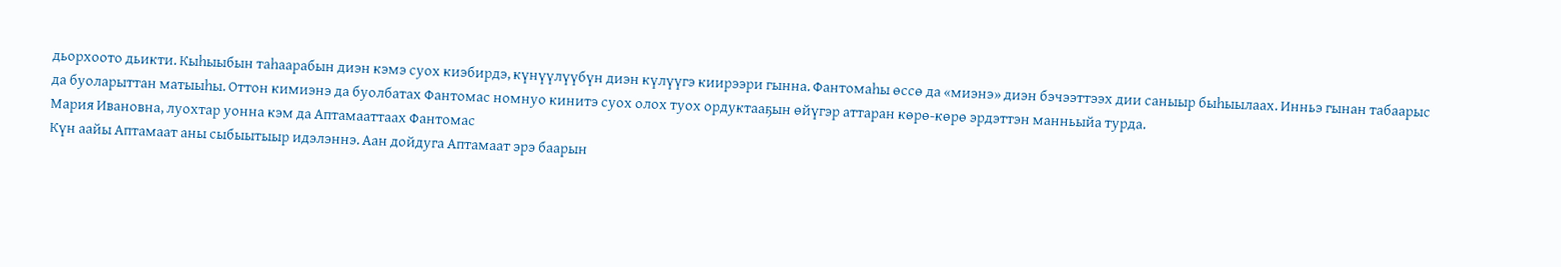дьорхоото дьикти. Кыһыыбын таһаарабын диэн кэмэ суох киэбирдэ, күнүүлүүбүн диэн күлүүгэ киирээри гынна. Фантомаһы өссө да «миэнэ» диэн бэчээттээх дии саныыр быһыылаах. Инньэ гынан табаарыс да буоларыттан матыыһы. Оттон кимиэнэ да буолбатах Фантомас номнуо кинитэ суох олох туох ордуктааҕын өйүгэр аттаран көрө-көрө эрдэттэн манньыйа турда.
Мария Ивановна, луохтар уонна кэм да Аптамааттаах Фантомас
Күн аайы Аптамаат аны сыбыытыыр идэлэннэ. Аан дойдуга Аптамаат эрэ баарын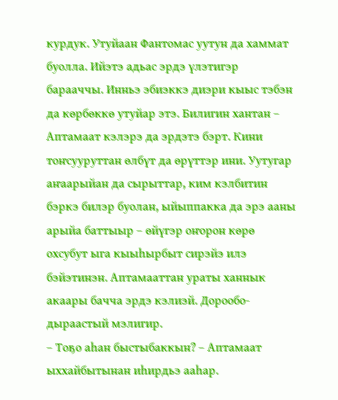курдук. Утуйаан Фантомас уутун да хаммат буолла. Ийэтэ адьас эрдэ үлэтигэр барааччы. Инньэ эбиэккэ диэри кыыс тэбэн да көрбөккө утуйар этэ. Билигин хантан – Аптамаат кэлэрэ да эрдэтэ бэрт. Кини тоҥсууруттан өлбүт да өрүттэр ини. Уутугар аҥаарыйан да сырыттар, ким кэлбитин бэркэ билэр буолан, ыйыппакка да эрэ ааны арыйа баттыыр – өйүгэр оҥорон көрө охсубут ыга кыыһырбыт сирэйэ илэ бэйэтинэн. Аптамааттан ураты ханнык акаары бачча эрдэ кэлиэй. Дорообо-дыраастый мэлигир.
– Тоҕо аһан быстыбаккын? – Аптамаат ыххайбытынан иһирдьэ ааһар.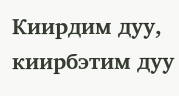Киирдим дуу, киирбэтим дуу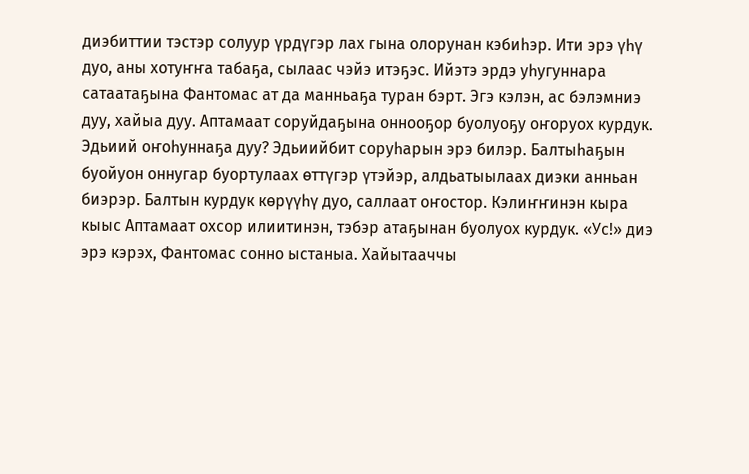диэбиттии тэстэр солуур үрдүгэр лах гына олорунан кэбиһэр. Ити эрэ үһү дуо, аны хотуҥҥа табаҕа, сылаас чэйэ итэҕэс. Ийэтэ эрдэ уһугуннара сатаатаҕына Фантомас ат да манньаҕа туран бэрт. Эгэ кэлэн, ас бэлэмниэ дуу, хайыа дуу. Аптамаат соруйдаҕына оннооҕор буолуоҕу оҥоруох курдук. Эдьиий оҥоһуннаҕа дуу? Эдьиийбит соруһарын эрэ билэр. Балтыһаҕын буойуон оннугар буортулаах өттүгэр үтэйэр, алдьатыылаах диэки анньан биэрэр. Балтын курдук көрүүһү дуо, саллаат оҥостор. Кэлиҥҥинэн кыра кыыс Аптамаат охсор илиитинэн, тэбэр атаҕынан буолуох курдук. «Ус!» диэ эрэ кэрэх, Фантомас сонно ыстаныа. Хайытааччы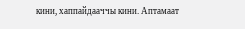кини, хаппайдааччы кини. Аптамаат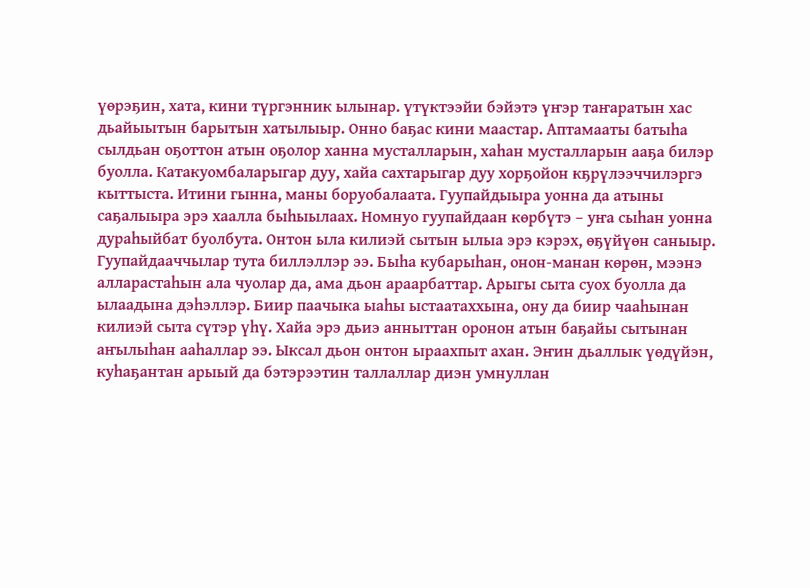үөрэҕин, хата, кини түргэнник ылынар. үтүктээйи бэйэтэ үҥэр таҥаратын хас дьайыытын барытын хатылыыр. Онно баҕас кини маастар. Аптамааты батыһа сылдьан оҕоттон атын оҕолор ханна мусталларын, хаһан мусталларын ааҕа билэр буолла. Катакуомбаларыгар дуу, хайа сахтарыгар дуу хорҕойон кҕрүлээччилэргэ кыттыста. Итини гынна, маны боруобалаата. Гуупайдыыра уонна да атыны саҕалыыра эрэ хаалла быһыылаах. Номнуо гуупайдаан көрбүтэ – уҥа сыһан уонна дураһыйбат буолбута. Онтон ыла килиэй сытын ылыа эрэ кэрэх, өҕүйүөн саныыр. Гуупайдааччылар тута биллэллэр ээ. Быһа кубарыһан, онон-манан көрөн, мээнэ алларастаһын ала чуолар да, ама дьон араарбаттар. Арыгы сыта суох буолла да ылаадына дэһэллэр. Биир паачыка ыаһы ыстаатаххына, ону да биир чааһынан килиэй сыта сүтэр үһү. Хайа эрэ дьиэ анныттан оронон атын баҕайы сытынан аҥылыһан ааһаллар ээ. Ыксал дьон онтон ыраахпыт ахан. Эҥин дьаллык үөдүйэн, куһаҕантан арыый да бэтэрээтин таллаллар диэн умнуллан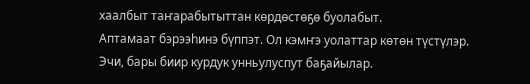хаалбыт таҥарабытыттан көрдөстөҕө буолабыт.
Аптамаат бэрээһинэ бүппэт. Ол кэмҥэ уолаттар көтөн түстүлэр. Эчи, бары биир курдук унньулуспут баҕайылар.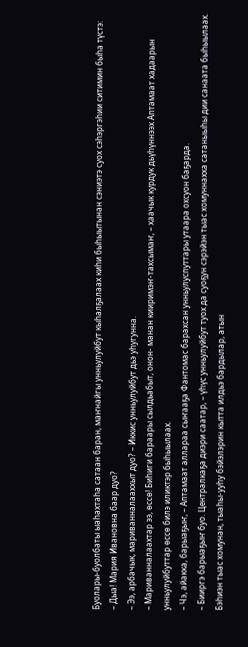Буолары-буолбаты ыаһахтаһа сатаан баран, маҥнайгы унньулуйбут кыһалҕалаах киһи быһыытынан сэниэтэ суох сэһэргэһии ситимин быһа түстэ:
– Дыа! Мария Ивановна баар дуо?
– Ээ, арбачык, мариванналааххыт дуо? – Иккис унньулуйбут дьэ уһугунна.
– Мариванналаахтар ээ, өссө! Биһиги бараары сылдьабыт, онон- манан кииримэҥ-тахсымаҥ, – хаачык курдук дьүһүннээх Аптамаат хадаарын унньулуйбуттар өссө билэ иликтэр быһыылаах.
– Чэ, айакка, барыаҕыҥ, – Аптамаат аллараа сыҥааҕа Фантомас барахсан унньулуспуттары утаара охсуон баҕарда.
– Бииргэ барыаҕыҥ буо. Централкаҕа диэри саатар, – үһүс унньулуйбут туох да суоҕун сэрэйэн тыас хомуннахха сатаныыһы дии санаата быһыылаах.
Бэһиэн тыас хомунан, тыаһы-ууһу бэйэлэрин кытта илдьэ бардылар, атын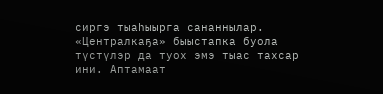сиргэ тыаһыырга сананнылар. «Централкаҕа» быыстапка буола түстүлэр да туох эмэ тыас тахсар ини. Аптамаат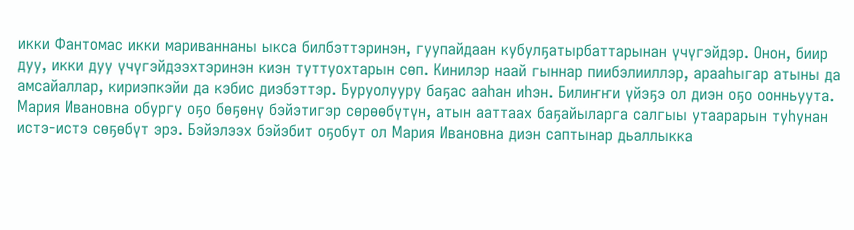икки Фантомас икки мариваннаны ыкса билбэттэринэн, гуупайдаан кубулҕатырбаттарынан үчүгэйдэр. Онон, биир дуу, икки дуу үчүгэйдээхтэринэн киэн туттуохтарын сөп. Кинилэр наай гыннар пиибэлииллэр, арааһыгар атыны да амсайаллар, кириэпкэйи да кэбис диэбэттэр. Буруолууру баҕас ааһан иһэн. Билиҥҥи үйэҕэ ол диэн оҕо оонньуута. Мария Ивановна обургу оҕо бөҕөнү бэйэтигэр сөрөөбүтүн, атын ааттаах баҕайыларга салгыы утаарарын туһунан истэ-истэ сөҕөбүт эрэ. Бэйэлээх бэйэбит оҕобут ол Мария Ивановна диэн саптынар дьаллыкка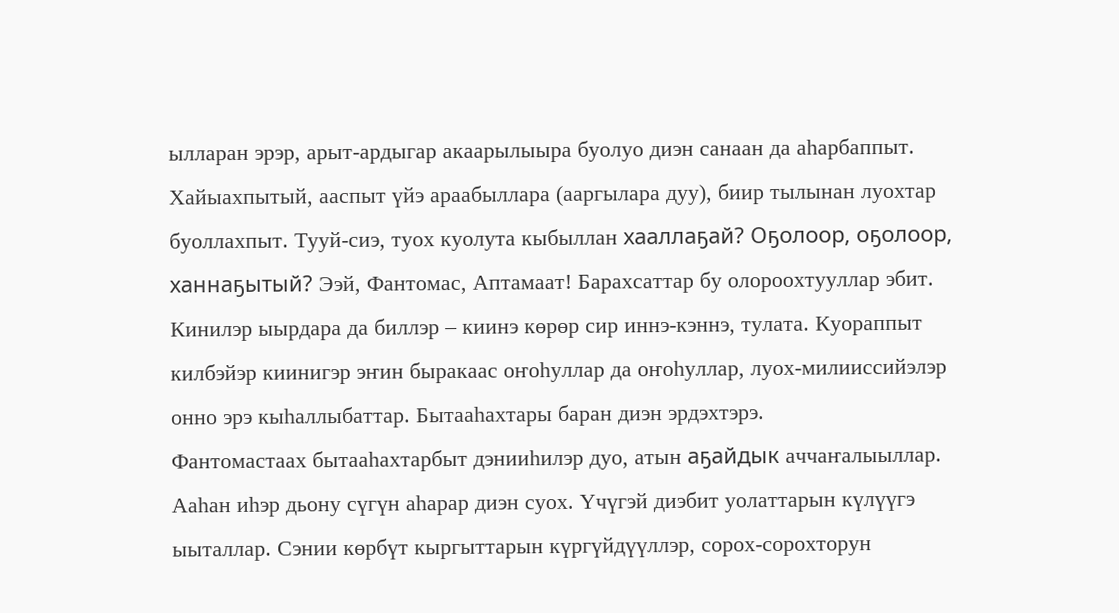ылларан эрэр, арыт-ардыгар акаарылыыра буолуо диэн санаан да аһарбаппыт. Хайыахпытый, ааспыт үйэ араабыллара (ааргылара дуу), биир тылынан луохтар буоллахпыт. Тууй-сиэ, туох куолута кыбыллан хааллаҕай? Оҕолоор, оҕолоор, ханнаҕытый? Ээй, Фантомас, Аптамаат! Барахсаттар бу олороохтууллар эбит. Кинилэр ыырдара да биллэр – киинэ көрөр сир иннэ-кэннэ, тулата. Куораппыт килбэйэр киинигэр эҥин быракаас оҥоһуллар да оҥоһуллар, луох-милииссийэлэр онно эрэ кыһаллыбаттар. Бытааһахтары баран диэн эрдэхтэрэ.
Фантомастаах бытааһахтарбыт дэнииһилэр дуо, атын аҕайдык аччаҥалыыллар. Ааһан иһэр дьону сүгүн аһарар диэн суох. Үчүгэй диэбит уолаттарын күлүүгэ ыыталлар. Сэнии көрбүт кыргыттарын күргүйдүүллэр, сорох-сорохторун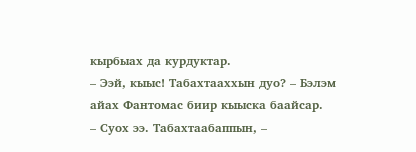кырбыах да курдуктар.
– Ээй, кыыс! Табахтааххын дуо? – Бэлэм айах Фантомас биир кыыска баайсар.
– Суох ээ. Табахтаабаппын, –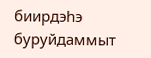биирдэһэ буруйдаммыт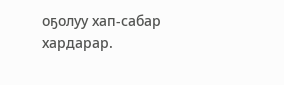оҕолуу хап-сабар хардарар.